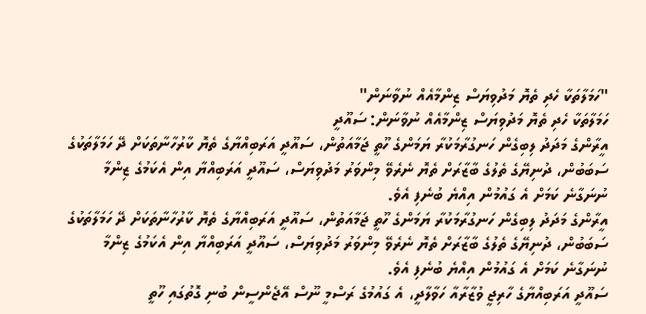"ހަމަލާތަކާ ހެދި ތެޔޮ މަދުވިޔަސް ޒިންމާއެއް ނުވާނަން"
ހަމަލާތަކާ ހެދި ތެޔޮ މަދުވިޔަސް ޒިންމާއެއް ނުވާނަން: ސައޫދީ
އީރާންގެ މަދަދު ލިބިގެން ހަނގުރާމަކުރާ ޔަމަންގެ ހޫތީ ޖަމާއަތުން، ސައޫދީ އަރަބިއްޔާގެ ތެޔޮ ކާރުހާނާތަކަށް ދޭ ހަމަލާތަކުގެ ސަބަބުން، ދުނިޔޭގެ ތެލުގެ ބާޒާރަށް ތެޔޮ ނެރެވޭ މިންވަރު މަދުވިޔަސް، ސައޫދީ އަރަބިއްޔާ އިން އެކަމުގެ ޒިންމާ ނުނަގާނެ ކަމަށް އެ ގައުމުން އިއްޔެ ބުނެފި އެވެ.
އީރާންގެ މަދަދު ލިބިގެން ހަނގުރާމަކުރާ ޔަމަންގެ ހޫތީ ޖަމާއަތުން، ސައޫދީ އަރަބިއްޔާގެ ތެޔޮ ކާރުހާނާތަކަށް ދޭ ހަމަލާތަކުގެ ސަބަބުން، ދުނިޔޭގެ ތެލުގެ ބާޒާރަށް ތެޔޮ ނެރެވޭ މިންވަރު މަދުވިޔަސް، ސައޫދީ އަރަބިއްޔާ އިން އެކަމުގެ ޒިންމާ ނުނަގާނެ ކަމަށް އެ ގައުމުން އިއްޔެ ބުނެފި އެވެ.
ސައޫދީ އަރަބިއްޔާގެ ހާރިޖީ ވުޒާރާއާ ހަވާލާދީ، އެ ގައުމުގެ ރަސްމީ ނޫސް އޭޖެންސީން ބުނި ގޮތުގައި ހޫތީ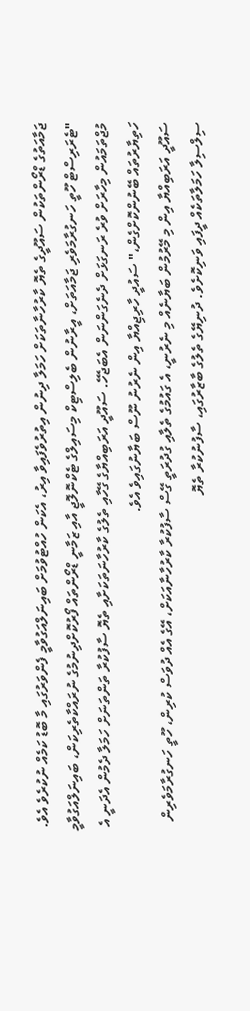ޖަމާއަތުގެ ޑްރޯންތަކުން ސައޫދީގެ ތެޔޮ ކާރުހާނާތަކަށް ހަމަލާ ދިނުން އިތުރުވެފައިވާ އިރު، އެކަން ހުއްޓުވުމަށް ބައިނަލްއަގުވާމީ ފެންވަރުގައި މާ ބޮޑު ކަމެއް ނުކުރެވެ އެވެ.
"ޓެރަރިސްޓް ހޫތީ ހަނގުރާމަވެރި ޖަމާއަތަށް، އީރާނުން ބެލިސްޓިކް މިސައިލްގެ ޓެކްނޮލޮޖީ އާއި ޒަމާނީ ޑްރޯންތައް ފޯރުކޮށްދިނުމުގެ ނުރައްކާތެރިކަން، ބައިނަލްއަގުވާމީ މުޖްތަމައުން މިހާރަށް ވުރެ ރަނގަޅަށް ދެނެގަންނަން އެބަޖެހޭ. ސައޫދީ އަރަބިއްޔާގެ ގޭހާއި ތެލުގެ ކާރުހާނަތަކަށާއި ތެޔޮ ސާފުކުރާ ތަންތަނަށް ހަމަލާ ދެމުން އެދަނީ އެ ހަތިޔާރުތައް ބޭނުންކޮށްގެން،" ސައުދީ ހާރިޖިއްޔާ އިން ނެރުނު ނޫސް ބަޔާނުގައިވެ އެވެ.
ސައޫދީ އަރަބިއްޔާ އިން މި މޭރުމުން ބަޔާނެއް މި ނެރުނީ، އެ ގައުމުގެ ތެލާއި ގުދުރަތީ ގޭސް ސާފުކުރާ ކާރުހާނާއަކަށް، އޭގެ އެއް ދުވަސް ކުރިން، ހޫތީ ހަނގުރާމަވެރިން ސިލްސިލާ ހަމަލާތަކެއް ދީފައި ވަނިކޮށެވެ. ދުނިޔޭގެ ތެލުގެ ބާޒާރުގައި، ސާފުނުކުރާ ތެޔޮ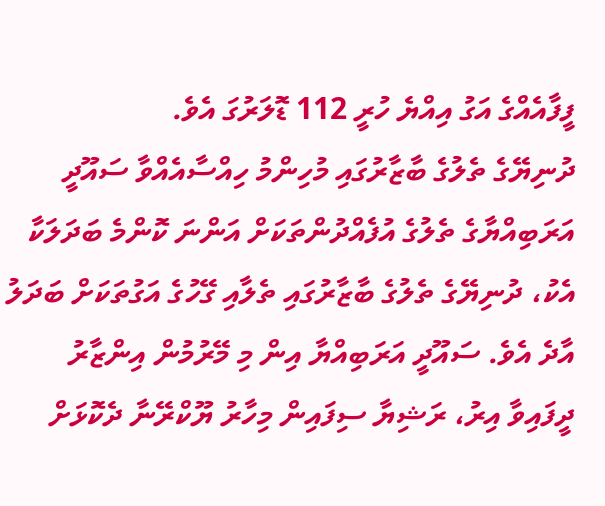ފީފާއެއްގެ އަގު އިއްޔެ ހުރީ 112 ޑޮލަރުގަ އެވެ.
ދުނިޔޭގެ ތެލުގެ ބާޒާރުގައި މުހިންމު ހިއްސާއެއްވާ ސައޫދީ އަރަބިއްޔާގެ ތެލުގެ އުފެއްދުންތަކަށް އަންނަ ކޮންމެ ބަދަލަކާ އެކު، ދުނިޔޭގެ ތެލުގެ ބާޒާރުގައި ތެލާއި ގޭހުގެ އަގުތަކަށް ބަދަލު އާދެ އެވެ. ސައޫދީ އަރަބިއްޔާ އިން މި މޭރުމުން އިންޒާރު ދީފައިވާ އިރު، ރަޝިޔާ ސިފައިން މިހާރު ޔޫކްރޭނާ ދެކޮޅަށް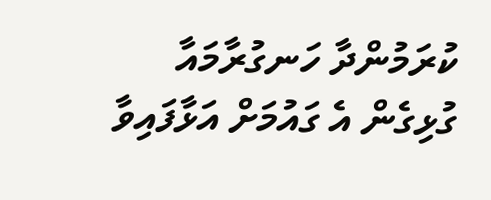ކުރަމުންދާ ހަނގުރާމައާ ގުޅިގެން އެ ގައުމަށް އަޅާފައިވާ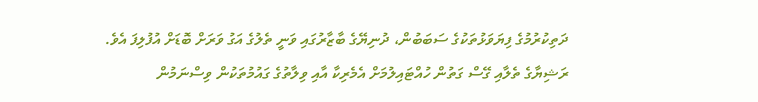ދަތިކުރުމުގެ ފިޔަވަޅުތަކުގެ ސަބަބުން، ދުނިޔޭގެ ބާޒާރުގައި ވަނީ ތެލުގެ އަގު ވަރަށް ބޮޑަށް އުފުލިފަ އެވެ.
ރަޝިޔާގެ ތެލާއި ގޭސް ގަތުން ހުއްޓައިލުމަށް އެމެރިކާ އާއި ވިލާތުގެ ގައުމުތަކުން ވިސްނަމުން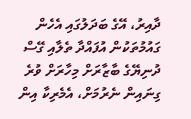ދާއިރު، އޭގެ ބަދަލުގައި އެހެން ގައުމުތަކުން އުފައްދާ ތެލާއި ގޭސް ދުނިޔޭގެ ބާޒާރަށް މިހާރަށް ވުރެ ގިނައިން ނެރުމަށް، އެމެރިކާ އިން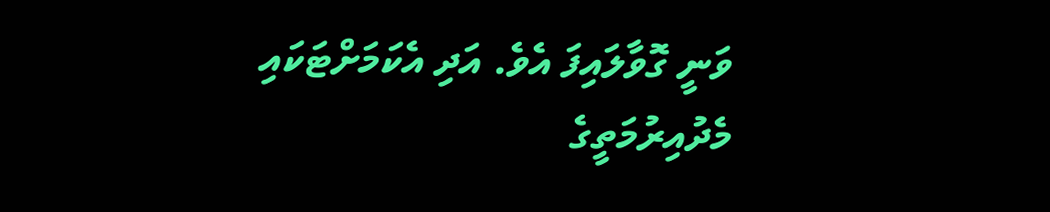ވަނީ ގޮވާލައިފަ އެވެ. އަދި އެކަމަށްޓަކައި މެދުއިރުމަތީގެ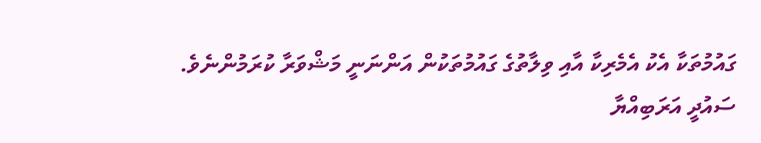ގައުމުތަކާ އެކު އެމެރިކާ އާއި ވިލާތުގެ ގައުމުތަކުން އަންނަނީ މަޝްވަރާ ކުރަމުންނެވެ.
ސައުދީ އަރަބިއްޔާ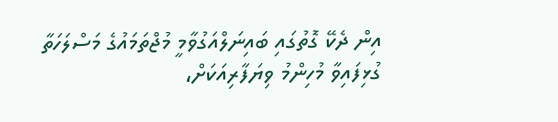އިން ދެކޭ ގޮތުގައި ބައިނަލްއަގުވާމީ މުޖްތަމައުގެ މަސްލަހަތާ ގުޅިފައިވާ މުހިންމު ވިޔަފާރިއަކަށް،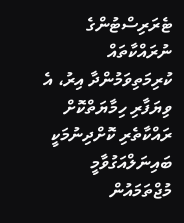ޓެރަރިސްޓުންގެ ނުރައްކާތައް ކުރިމަތިވަމުންދާ އިރު، އެ ވިޔަފާރި ހިމާޔަތްކޮށް ރައްކާތެރި ކޮށްދިނުމަކީ ބައިނަލްއަގުވާމީ މުޖްތަމައުން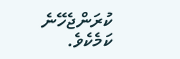ކުރަންޖެހޭނެ ކަމެކެވެ.